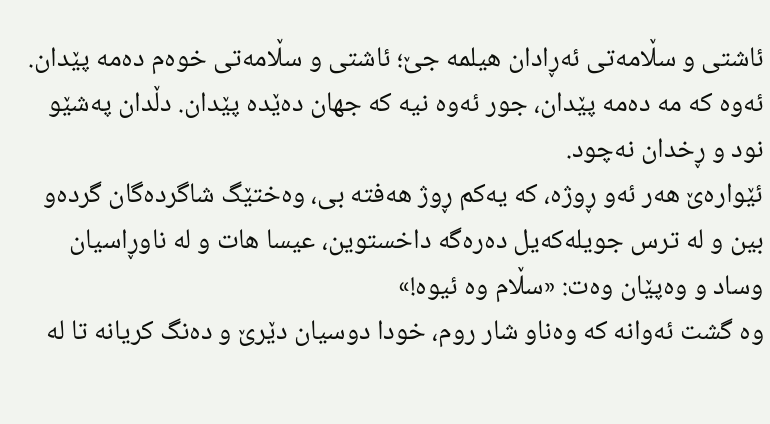ئاشتی و سڵامەتی ئەڕادان هیلمه جێ؛ ئاشتی و سڵامەتی خوەم دەمه پێدان. ئەوه که مه دەمه پێدان، جور ئەوه نیه که جهان دەێده پێدان. دڵدان پەشێو نود و ڕخدان نەچود.
ئێوارەێ هەر ئەو ڕوژه، که یەکم ڕوژ هەفته بی، وەختێگ شاگردەگان گردەو بین و له ترس جویلەکەیل دەرەگه داخستوین، عیسا هات و له ناوڕاسیان وساد و وەپێان وەت: «سڵام وه ئیوه!»
وه گشت ئەوانه که وەناو شار روم، خودا دوسیان دێرێ و دەنگ کریانه تا له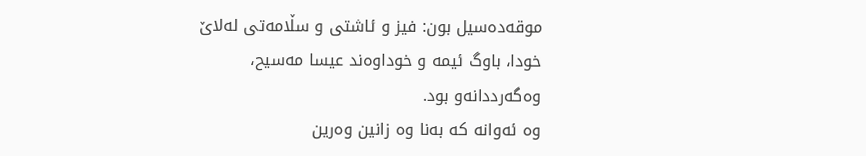موقەدەسیل بون: فیز و ئاشتی و سڵامەتی لەلاێ خودا، باوگ ئیمه و خوداوەند عیسا مەسیح، وەگەرددانەو بود.
وه ئەوانه که بەنا وه زانین وەرین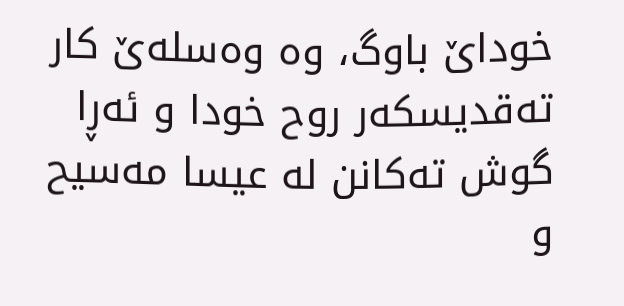خوداێ باوگ، وه وەسلەێ کار تەقدیسکەر روح خودا و ئەڕا گوش تەکانن له عیسا مەسیح و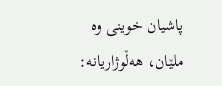پاشیان خوینی وه ملێان، هەڵوژاریانه: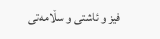فیز و ئاشتی و سڵامەتی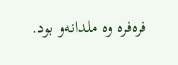فرەفره وه ملدانەو بود.